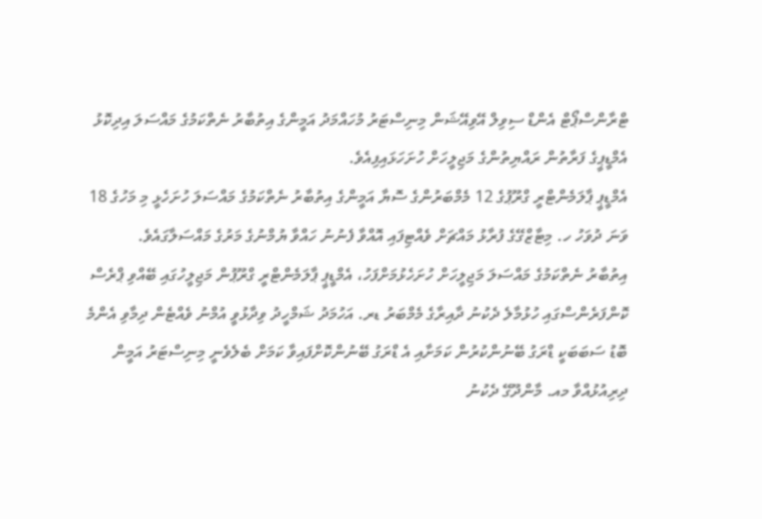ޓްރާންސްޕޯޓް އެންޑް ސިވިލް އޭވިއޭޝަން މިނިސްޓަރު މުހައްމަދު އަމީންގެ އިތުބާރު ނެތްކަމުގެ މައްސަލަ އިދިކޮޅު އެމްޑީޕީގެ ފަރާތުން ރައްޔިތުންގެ މަޖިލީހަށް ހުށަހަޅައިފިއެވެ.
އެމްޑީޕީ ޕާލަމެންޓްރީ ގްރޫޕުގެ 12 މެމްބަރުންގެ ސޮޔާ އަމީންގެ އިތުބާރު ނެތްކަމުގެ މައްސަލަ ހުށަހެޅީ މި މަހުގެ 18 ވަނަ ދުވަހު ހ. މިޓާޒްގޭގެ ފުރާޅު މައްޗަށް ވެއްޓިފައި އޮއްވާ ފެނުނު ހައްވާ ޔުމްނުގެ މަރުގެ މައްސަލާގައެވެ.
އިތުބާރު ނެތްކަމުގެ މައްސަލަ މަޖިލީހަށް ހުށަހެޅުމަށްފަހު، އެމްޑީޕީ ޕާލަމެންޓްރީ ގްރޫޕުން މަޖިލީހުގައި ބޭއްވި ޕްރެސް ކޮންފަރެންސްގައި ހުޅުމާލެ ދެކުނު ދާއިރާގެ މެމްބަރު ޑރ. އަހުމަދު ޝަމްހީދު ވިދާޅުވީ އުމްނު ވެއްޓެން ދިމާވި އެންމެ ބޮޑު ސަބަބަކީ ޑްރަގު ބޭނުންކުރުން ކަމަށާއި އެ ޑްރަގު ބޭނުންކޮށްފައިވާ ކަމަށް ބެލެވެނީ މިނިސްޓަރު އަމީން ދިރިއުޅުއްވާ މއ. މާންދޫގޭ ދެކުނު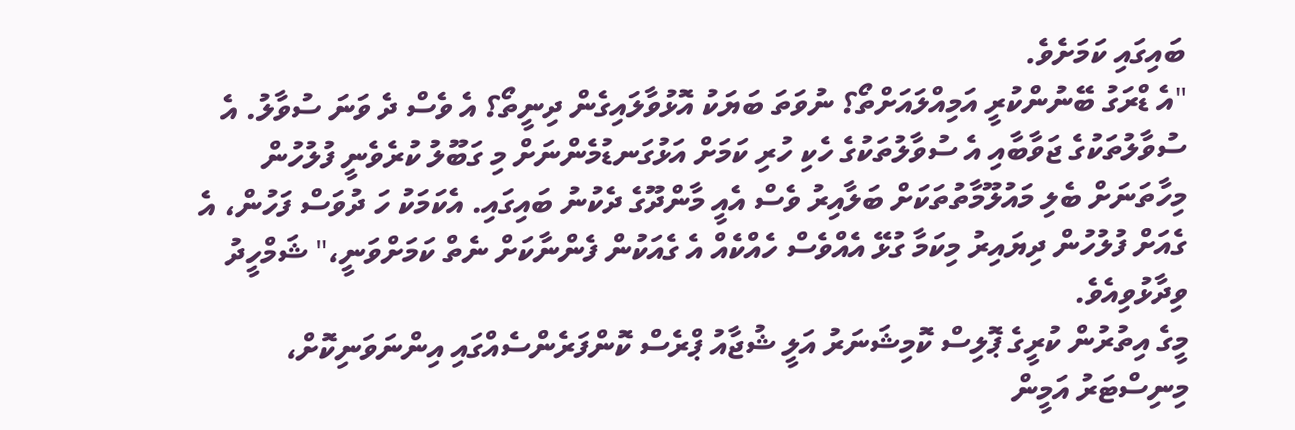ބައިގައި ކަމަށެވެ.
"އެ ޑްރަގު ބޭނުންކުރީ އަމިއްލައަށްތޯ؟ ނުވަތަ ބަޔަކު އޮޅުވާލައިގެން ދިނީތޯ؟ އެ ވެސް ދެ ވަނަ ސުވާލު. އެ ސުވާލުތަކުގެ ޖަވާބާއި އެ ސުވާލުތަކުގެ ހެކި ހުރި ކަމަށް އަޅުގަނޑުމެންނަށް މި ގަބޫލު ކުރެވެނީ ފުލުހުން މިހާތަނަށް ބެލި މައުލޫމާތުތަކަށް ބަލާއިރު ވެސް އެއީ މާންދޫގެ ދެކުނު ބައިގައި. އެކަމަކު ހަ ދުވަސް ފަހުން، އެ ގެއަށް ފުލުހުން ދިޔައިރު މިކަމާ ގުޅޭ އެއްވެސް ހެއްކެއް އެ ގެއަކުން ފެންނާކަށް ނެތް ކަމަށްވަނީ،" ޝަމްހީދު ވިދާޅުވިއެވެ.
މީގެ އިތުރުން ކުރީގެ ޕޮލިސް ކޮމިޝަނަރު އަލީ ޝުޖާއު ޕްރެސް ކޮންފަރެންސެއްގައި އިންނަވަނިކޮށް، މިނިސްޓަރު އަމީން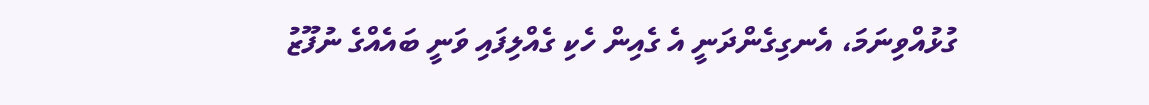ގުޅުއްވިނަމަ، އެނގިގެންދަނީ އެ ގެއިން ހެކި ގެއްލިފައި ވަނީ ބައެއްގެ ނުފޫޒު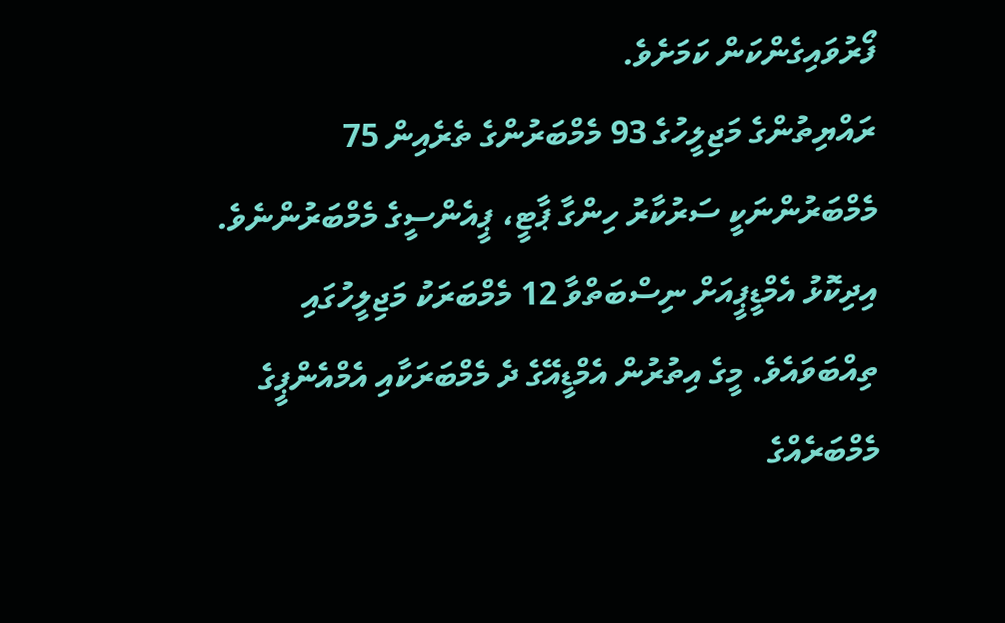ފޯރުވައިގެންކަން ކަމަށެވެ.
ރައްޔިތުންގެ މަޖިލީހުގެ 93 މެމްބަރުންގެ ތެރެއިން 75 މެމްބަރުންނަކީ ސަރުކާރު ހިންގާ ޕާޓީ، ޕީއެންސީގެ މެމްބަރުންނެވެ. އިދިކޮޅު އެމްޑީޕީއަށް ނިސްބަތްވާ 12 މެމްބަރަކު މަޖިލީހުގައި ތިއްބަވައެވެ. މީގެ އިތުރުން އެމްޑީއޭގެ ދެ މެމްބަރަކާއި އެމްއެންޕީގެ މެމްބަރެއްގެ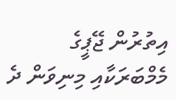އިތުރުން ޖޭޕީގެ މެމްބަރަކާއި މިނިވަން ދެ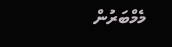މެމްބަރުން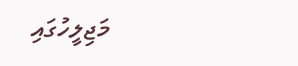މަޖިލީހުގައި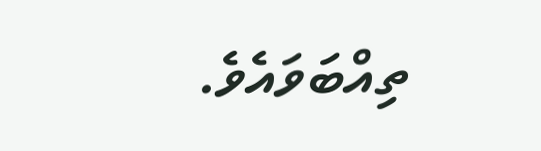ތިއްބަވައެވެ.